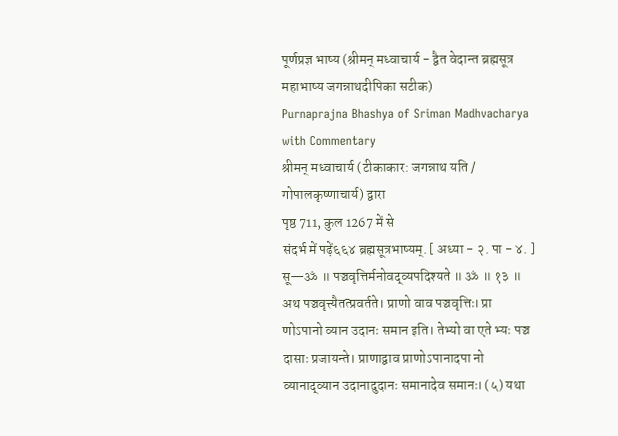पूर्णप्रज्ञ भाष्य (श्रीमन् मध्वाचार्य - द्वैत वेदान्त ब्रह्मसूत्र महाभाष्य जगन्नाथदीपिका सटीक)
Purnaprajna Bhashya of Sriman Madhvacharya with Commentary
श्रीमन् मध्वाचार्य (टीकाकार: जगन्नाथ यति / गोपालकृष्णाचार्य) द्वारा
पृष्ठ 711, कुल 1267 में से
संदर्भ में पढ़ें६६४ ब्रह्मसूत्रभाष्यम्. [ अध्या - २. पा - ४. ] सू—ॐ ॥ पञ्चवृत्तिर्मनोवद्व्यपदिश्यते ॥ ॐ ॥ १३ ॥ अथ पञ्चवृत्त्यैतत्प्रवर्तते। प्राणो वाव पञ्चवृत्तिः। प्रा णोऽपानो व्यान उदानः समान इति। तेभ्यो वा एते भ्यः पञ्च दासाः प्रजायन्ते। प्राणाद्वाव प्राणोऽपानादपा नो व्यानाद्व्यान उदानादुदानः समानादेव समानः। (५) यथा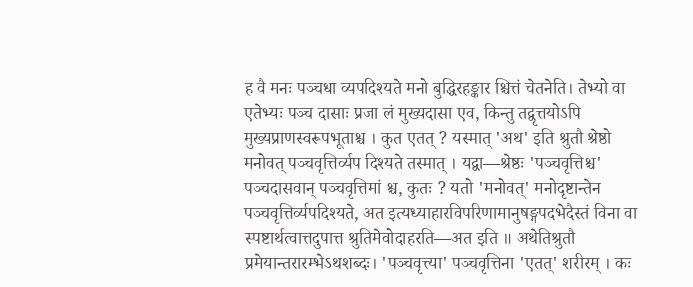ह वै मनः पञ्चधा व्यपदिश्यते मनो बुद्धिरहङ्कार श्चित्तं चेतनेति। तेभ्यो वा एतेभ्यः पञ्च दासाः प्रजा लं मुख्यदासा एव, किन्तु तद्वृत्तयोऽपि मुख्यप्राणस्वरूपभूताश्च । कुत एतत् ? यस्मात् 'अथ' इति श्रुतौ श्रेष्ठो मनोवत् पञ्चवृत्तिर्व्यप दिश्यते तस्मात् । यद्वा—श्रेष्ठः 'पञ्चवृत्तिश्च' पञ्चदासवान् पञ्चवृत्तिमां श्च, कुतः ? यतो 'मनोवत्' मनोदृष्टान्तेन पञ्चवृत्तिर्व्यपदिश्यते, अत इत्यध्याहारविपरिणामानुषङ्गपदभेदैस्तं विना वा स्पष्टार्थत्वात्तदुपात्त श्रुतिमेवोदाहरति—अत इति ॥ अथेतिश्रुतौ प्रमेयान्तरारम्भेऽथशब्दः। 'पञ्चवृत्त्या' पञ्चवृत्तिना 'एतत्' शरीरम् । कः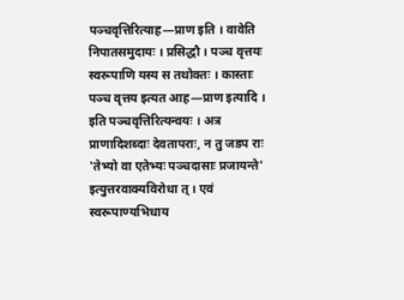पञ्चवृत्तिरित्याह—प्राण इति । वावेति निपातसमुदायः । प्रसिद्धौ । पञ्च वृत्तयः स्वरूपाणि यस्य स तथोक्तः । कास्ताः पञ्च वृत्तय इत्यत आह—प्राण इत्यादि । इति पञ्चवृत्तिरित्यन्वयः । अत्र प्राणादिशब्दाः देवतापराः, न तु जडप राः 'तेभ्यो वा एतेभ्यः पञ्चदासाः प्रजायन्ते' इत्युत्तरवाक्यविरोधा त् । एवं स्वरूपाण्यभिधाय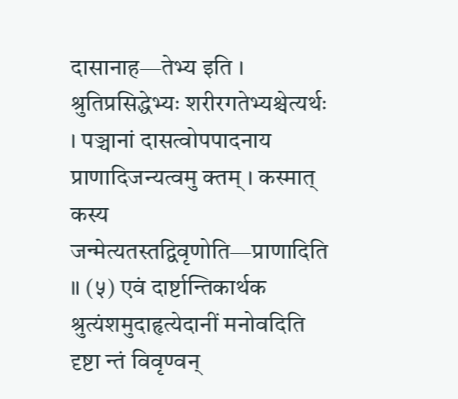दासानाह—तेभ्य इति । श्रुतिप्रसिद्धेभ्यः शरीरगतेभ्यश्चेत्यर्थः । पञ्चानां दासत्वोपपादनाय प्राणादिजन्यत्वमु क्तम् । कस्मात् कस्य जन्मेत्यतस्तद्विवृणोति—प्राणादिति ॥ (५) एवं दार्ष्टान्तिकार्थक श्रुत्यंशमुदाहृत्येदानीं मनोवदिति दृष्टा न्तं विवृण्वन्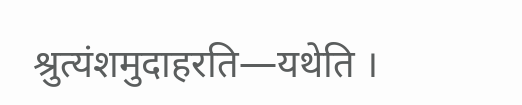श्रुत्यंशमुदाहरति—यथेति ।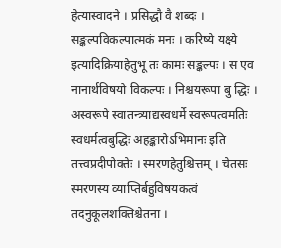हेत्यास्वादने । प्रसिद्धौ वै शब्दः । सङ्कल्पविकल्पात्मकं मनः । करिष्ये यक्ष्ये इत्यादिक्रियाहेतुभू तः कामः सङ्कल्पः । स एव नानार्थविषयो विकल्पः । निश्चयरूपा बु द्धिः । अस्वरूपे स्वातन्त्र्याद्यस्वधर्मे स्वरूपत्वमतिः स्वधर्मत्वबुद्धिः अहङ्कारोऽभिमानः इति तत्त्वप्रदीपोक्तेः । स्मरणहेतुश्चित्तम् । चेतसः स्मरणस्य व्याप्तिर्बहुविषयकत्वं तदनुकूलशक्तिश्चेतना ।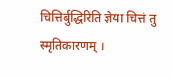चित्तिर्बुद्धिरिति ज्ञेया चित्तं तु स्मृतिकारणम् ।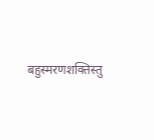बहुस्मरणशक्तिस्तु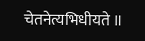चेतनेत्यभिधीयते ॥